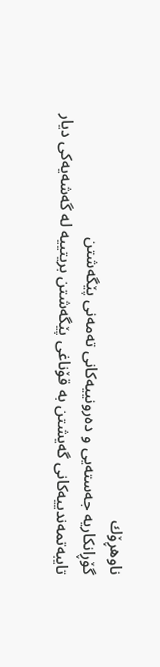ناوهڕۆك
گۆڕانکاریە جەستەیی و دەرونییەکانی تەمەنی پێگەشتن
تایبەتمەندییەکانی گەیشتن بە قۆناغی پێگەشتن بریتییە لە گەشەیەکی دیار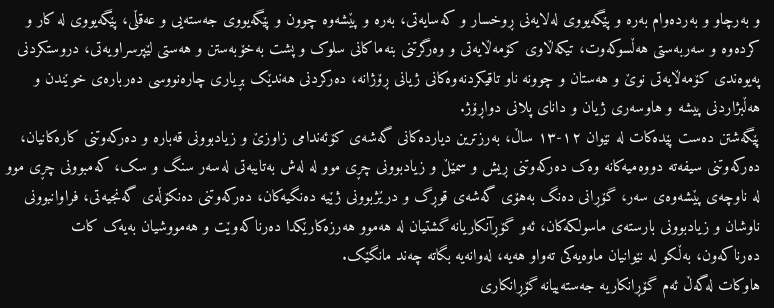و بەرچاو و بەردەوام بەرە و پێگەیووی لەلایەنی ڕوخسار و کەسایەتی، بەرە و پێشەوە چوون و پێگەیووی جەستەیی و عەقڵی، پێگەیووی لە کار و کردەوە و سەربەستی هەڵسوکەوت، تیکەڵاوی کۆمەڵایەتی و وەرگرتنی بنەماکانی سلوک و پشت بەخۆبەستن و هەستی لێپرسراویەتی، دروستکردنی پەیوەندی کۆمەڵایەتی نوێ و هەستان و چوونە ناو تاقیکردنەوەکانی ژیانی ڕۆژانە، دەرکردنی هەندێک بڕیاری چارەنووسی دەربارەی خوێندن و هەڵبژاردنی پیشە و هاوسەری ژیان و دانای پلانی دواڕۆژ.
پێگەشتن دەست پێدەکات لە نێوان ١٢-١٣ ساڵ، بەرزترین دیاردەکانی گەشەی کۆئەندامی زاوزێ و زیادبوونی قەبارە و دەرکەوتنی کارەکانیان، دەرکەوتنی سیفەتە دووەمیەکانە وەک دەرکەوتنی ڕیش و سمێڵ و زیادبوونی چڕی موو لە لەش بەتایبەتی لەسەر سنگ و سک، کەمبوونی چڕی موو لە ناوچەی پێشەوەی سەر، گۆڕانی دەنگ بەهۆی گەشەی قوڕگ و درێژبوونی ژێیە دەنگیەکان، دەرکەوتنی دەنکۆڵەی گەنجیەتی، فراوانبوونی ناوشان و زیادبوونی بارستەی ماسولکەکان، ئەو گۆڕآنکاریانە گشتیان لە هەموو هەرزەکارێکدا دەرناکەوێت و هەمووشیان بەیەک کات دەرناکەون، بەڵکو لە نێوانیان ماوەیەکی تەواو هەیە، لەوانەیە بگاتە چەند مانگێک.
هاوکات لەگەڵ ئەم گۆڕانکاریە جەستەییانە گۆڕانکاری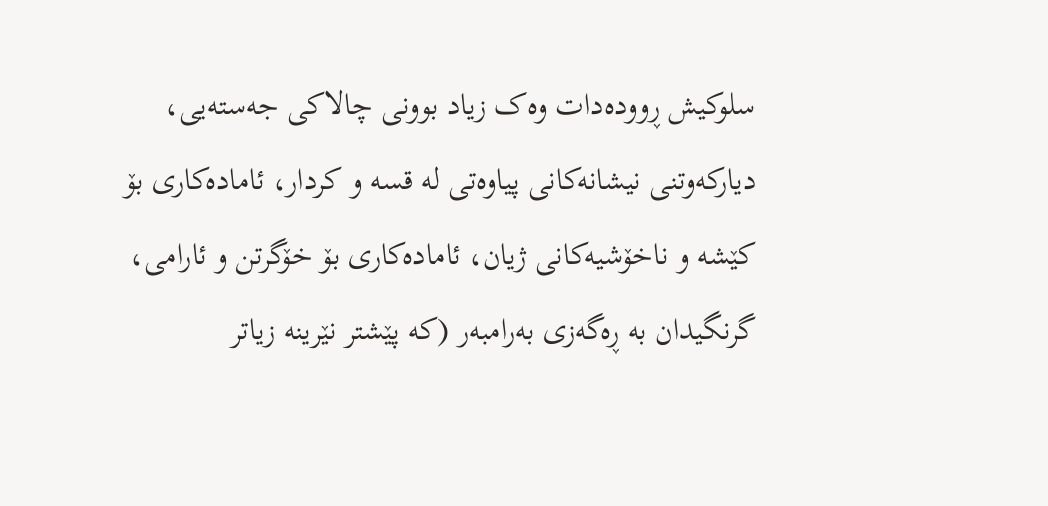سلوکیش ڕوودەدات وەک زیاد بوونی چالاکی جەستەیی، دیارکەوتنی نیشانەکانی پیاوەتی لە قسە و کردار، ئامادەکاری بۆ کێشە و ناخۆشیەکانی ژیان، ئامادەکاری بۆ خۆگرتن و ئارامی، گرنگیدان بە ڕەگەزی بەرامبەر (کە پێشتر نێرینە زیاتر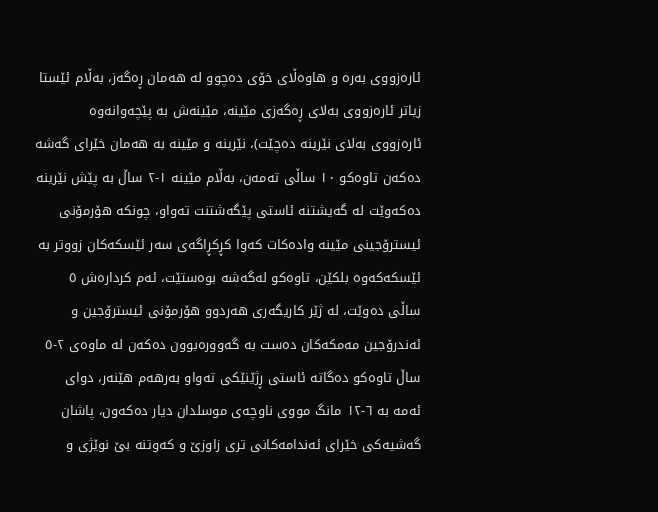ئارەزووی بەرە و هاوەڵای خۆی دەچوو لە هەمان ڕەگەز، بەڵام ئێستا زیاتر ئارەزووی بەلای ڕەگەزی مێینە، مێینەش بە پێچەوانەوە ئارەزووی بەلای نێرینە دەچێت)، نێرینە و مێینە بە هەمان خێرای گەشە دەکەن تاوەکو ١٠ ساڵی تەمەن، بەڵام مێینە ١-٢ ساڵ بە پێش نێرینە دەکەوێت لە گەیشتنە ئاستی پێگەشتنت تەواو، چونکە هۆرمۆنی ئیسترۆجینی مێینە وادەکات کەوا کڕکڕاگەی سەر ئێسکەکان زووتر بە ئێسکەکەوە بلکێن، تاوەکو لەگەشە بوەستێت، ئەم کردارەش ٥ ساڵی دەوێت، لە ژێر کاریگەری هەردوو هۆرمۆنی ئیسترۆجین و ئەندرۆجین مەمکەکان دەست بە گەوورەبوون دەکەن لە ماوەی ٢-٥ ساڵ تاوەکو دەگاتە ئاستی ڕژێنێکی تەواو بەرهەم هێنەر، دوای ئەمە بە ٦-١٢ مانگ مووی ناوچەی موسلدان دیار دەکەون، پاشان گەشيەکی خێرای ئەندامەکانی تری زاوزێ و کەوتنە بێ نوێژی و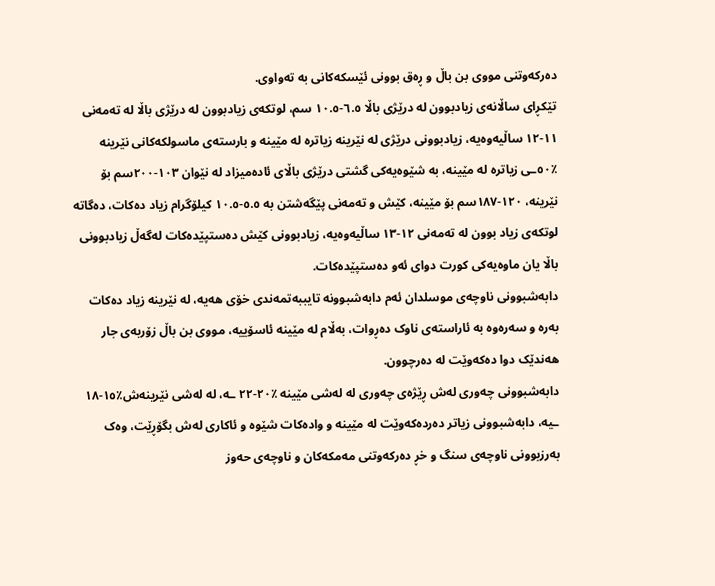دەرکەوتنی مووی بن باڵ و ڕەق بوونی ئێسکەکانی بە تەواوی.
تێکڕای ساڵانەی زیادبوون لە درێژی باڵا ٦.٥-١٠.٥ سم، لوتکەی زیادبوون لە درێژی باڵا لە تەمەنی ١١-١٢ ساڵیەوەیە، زیادبوونی درێژی لە نێرینە زیاترە لە مێینە و بارستەی ماسولکەکانی نێرینە ٪٥٠ـی زیاترە لە مێینە، بە شێوەیەکی گشتی درێژی باڵای ئادەمیزاد لە نێوان ١٠٣-٢٠٠سم بۆ نێرینە، ١٢٠-١٨٧سم بۆ مێینە، کێش و تەمەنی پێگەشتن بە ٥.٥-١٠.٥ کیلۆگرام زیاد دەکات، دەگاتە لوتکەی زیاد بوون لە تەمەنی ١٢-١٣ ساڵیەوەیە، زیادبوونی کێش دەستپێدەکات لەگەڵ زیادبوونی باڵا یان ماوەیەکی کورت دوای ئەو دەستپێدەکات.
دابەشبوونی ناوچەی موسلدان ئەم دابەشبوونە تایببەتمەندی خۆی هەیە، لە نێرینە زیاد دەکات بەرە و سەرەوە بە ئاراستەی ناوک دەڕوات، بەڵام لە مێینە ئاسۆییە، مووی بن باڵ زۆربەی جار هەندێک دوا دەکەوێت لە دەرچوون.
دابەشبوونی چەوری لەش ڕێژەی چەوری لە لەشی مێینە ٪٢٠-٢٢ ـە، لە لەشی نێرینەش٪١٥-١٨ ـیە، دابەشبوونی زیاتر دەردەکەوێت لە مێینە و وادەکات شێوە و ئاکاری لەش بگۆڕێت، وەک بەرزبوونی ناوچەی سنگ و خڕ دەرکەوتنی مەمکەکان و ناوچەی حەوز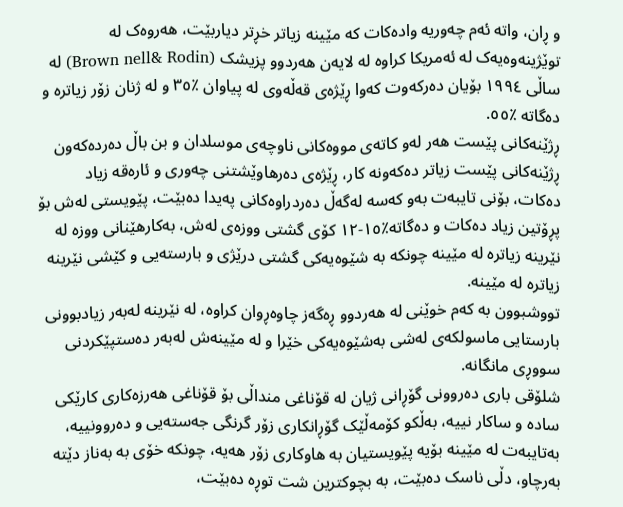و ڕان، واتە ئەم چەوریە وادەکات کە مێینە زیاتر خڕتر دیاربێت، هەروەک لە توێژینەوەیەک لە ئەمریکا کراوە لە لایەن هەردوو پزیشک (Brown nell& Rodin) لە ساڵی ١٩٩٤ بۆیان دەرکەوت کەوا ڕێژەی قەڵەوی لە پیاوان ٪٣٥ و لە ژنان زۆر زیاترە و دەگاتە ٪٥٥.
ڕژێنەکانی پێست هەر لەو کاتەی مووەکانی ناوچەی موسلدان و بن باڵ دەردەکەون ڕژێنەکانی پێست زیاتر دەکەونە کار، ڕێژەی دەرهاوێشتنی چەوری و ئارەقە زیاد دەکات، بۆنی تایبەت بەو کەسە لەگەڵ دەردراوەکانی پەیدا دەبێت، پێویستی لەش بۆ پڕۆتین زیاد دەکات و دەگاتە٪١٥-١٢ کۆی گشتی ووزەی لەش، بەکارهێنانی ووزە لە نێرینە زیاترە لە مێینە چونکە بە شێوەیەکی گشتی درێژی و بارستەیی و کێشی نێرینە زیاترە لە مێینە.
تووشبوون بە کەم خوێنی لە هەردوو ڕەگەز چاوەڕوان کراوە، لە نێرینە لەبەر زیادبوونی بارستایی ماسولکەی لەشی بەشێوەیەکی خێرا و لە مێینەش لەبەر دەستپێکردنی سووڕی مانگانە.
شلۆقی باری دەروونی گۆڕانی ژیان لە قۆناغی منداڵی بۆ قۆناغی هەرزەکاری کارێکی سادە و ساکار نییە، بەڵکو کۆمەڵێک گۆڕانکاری زۆر گرنگی جەستەیی و دەروونییە، بەتایبەت لە مێینە بۆیە پێویستیان بە هاوکاری زۆر هەیە، چونکە خۆی بە بەناز دێتە بەرچاو، دڵی ناسک دەبێت، بە بچوکترین شت توڕە دەبێت،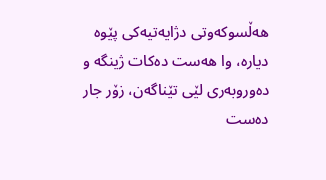هەڵسوکەوتی دژایەتیەکی پێوە دیارە، وا هەست دەکات ژینگە و دەوروبەری لێی تێناگەن، زۆر جار دەست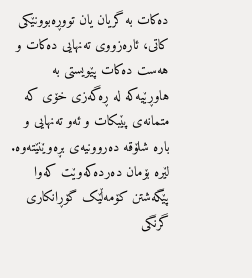دەکات بە گریان یان تووڕەبوونێکی کاتی، ئارەزووی تەنهایی دەکات و هەست دەکات پێویستی بە هاوڕێیەکە لە ڕەگەزی خۆی کە متمانەی پێبکات و ئەو تەنهایی و بارە شلۆقە دەروونیەی بڕەوێنێتەوە.
لێرە بۆمان دەردەکەوێت کەوا پێگەشتن کۆمەڵێک گۆڕانکاری گرنگی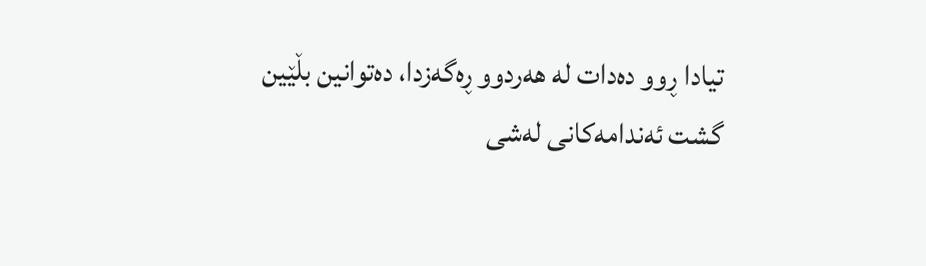تیادا ڕوو دەدات لە هەردوو ڕەگەزدا، دەتوانین بڵێین گشت ئەندامەکانی لەشی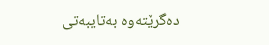دەگرێتەوە بەتایبەتی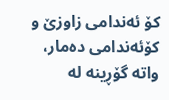کۆ ئەندامی زاوزێ و کۆئەندامی دەمار، واتە گۆڕینە لە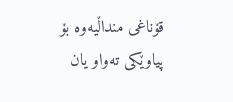قۆناغی منداڵیەوە بۆ پیاوێکی تەواو یان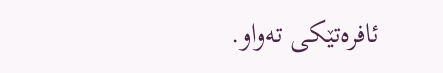ئافرەتێکی تەواو.